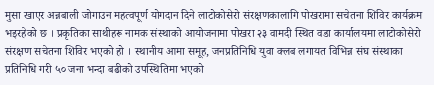मुसा खाएर अन्नबाली जोगाउन महत्वपूर्ण योगदान दिने लाटोकोसेरो संरक्षणकालागि पोखरामा सचेतना शिविर कार्यक्रम भइरहेको छ । प्रकृतिका साथीहरू नामक संस्थाको आयोजनामा पोखरा २३ वामदी स्थित वडा कार्यालयमा लाटोकोसेरो संरक्षण सचेतना शिविर भएको हो । स्थानीय आमा समूह, जनप्रतिनिधि युवा क्लब लगायत विभिन्न संघ संस्थाका प्रतिनिधि गरी ५० जना भन्दा बढीको उपस्थितिमा भएको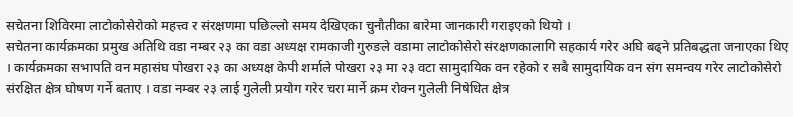सचेतना शिविरमा लाटोकोसेरोको महत्त्व र संरक्षणमा पछिल्लो समय देखिएका चुनौतीका बारेमा जानकारी गराइएको थियो ।
सचेतना कार्यक्रमका प्रमुख अतिथि वडा नम्बर २३ का वडा अध्यक्ष रामकाजी गुरुङले वडामा लाटोकोसेरो संरक्षणकालागि सहकार्य गरेर अघि बढ्ने प्रतिबद्धता जनाएका थिए । कार्यक्रमका सभापति वन महासंघ पोखरा २३ का अध्यक्ष केपी शर्माले पोखरा २३ मा २३ वटा सामुदायिक वन रहेको र सबै सामुदायिक वन संग समन्वय गरेर लाटोकोसेरो संरक्षित क्षेत्र घोषण गर्ने बताए । वडा नम्बर २३ लाई गुलेली प्रयोग गरेर चरा मार्ने क्रम रोक्न गुलेली निषेधित क्षेत्र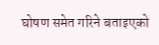घोषण समेत गरिने बताइएको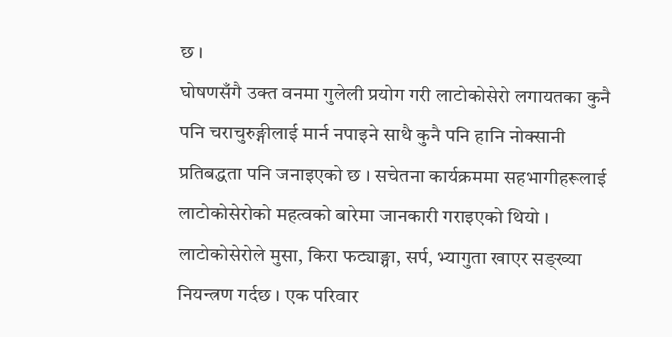छ ।
घोषणसँगै उक्त वनमा गुलेली प्रयोग गरी लाटोकोसेरो लगायतका कुनै पनि चराचुरुङ्गीलाई मार्न नपाइने साथै कुनै पनि हानि नोक्सानी प्रतिबद्धता पनि जनाइएको छ । सचेतना कार्यक्रममा सहभागीहरूलाई लाटोकोसेरोको महत्वको बारेमा जानकारी गराइएको थियो । लाटोकोसेरोले मुसा, किरा फट्याङ्ग्रा, सर्प, भ्यागुता खाएर सङ्ख्या नियन्त्रण गर्दछ । एक परिवार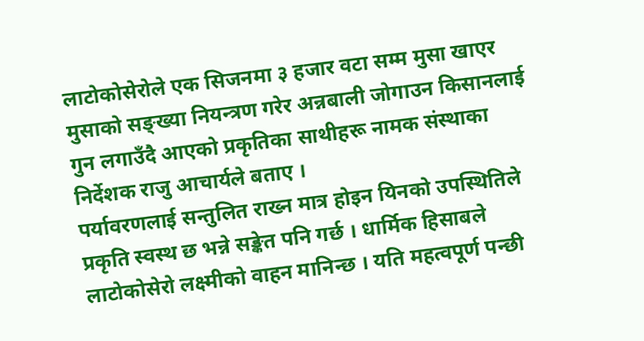लाटोकोसेरोले एक सिजनमा ३ हजार वटा सम्म मुसा खाएर मुसाको सङ्ख्या नियन्त्रण गरेर अन्नबाली जोगाउन किसानलाई गुन लगाउँदै आएको प्रकृतिका साथीहरू नामक संस्थाका निर्देशक राजु आचार्यले बताए ।
पर्यावरणलाई सन्तुलित राख्न मात्र होइन यिनको उपस्थितिले प्रकृति स्वस्थ छ भन्ने सङ्केत पनि गर्छ । धार्मिक हिसाबले लाटोकोसेरो लक्ष्मीको वाहन मानिन्छ । यति महत्वपूर्ण पन्छी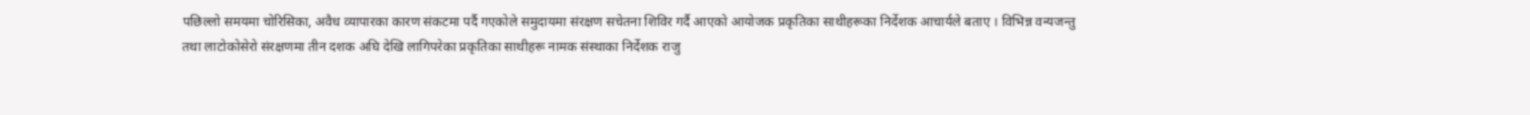पछिल्लो समयमा चोरिसिका, अवैध व्यापारका कारण संकटमा पर्दै गएकोले समुदायमा संरक्षण सचेतना शिविर गर्दै आएको आयोजक प्रकृतिका साथीहरूका निर्देशक आचार्यले बताए । विभिन्न वन्यजन्तु तथा लाटोकोसेरो संरक्षणमा तीन दशक अघि देखि लागिपरेका प्रकृतिका साथीहरू नामक संस्थाका निर्देशक राजु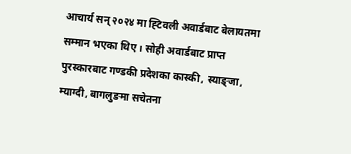आचार्य सन् २०२४ मा ह्टिवली अवार्डबाट बेलायतमा सम्मान भएका थिए । सोही अवार्डबाट प्राप्त पुरस्कारबाट गण्डकी प्रदेशका कास्की, स्याङ्जा, म्याग्दी, बागलुङमा सचेतना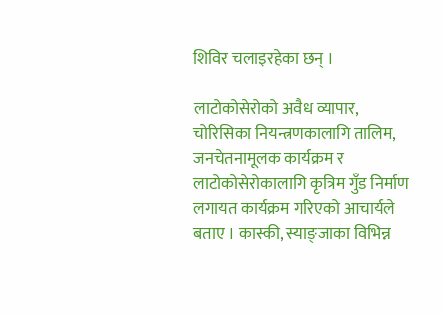शिविर चलाइरहेका छन् ।

लाटोकोसेरोको अवैध व्यापार, चोरिसिका नियन्त्रणकालागि तालिम, जनचेतनामूलक कार्यक्रम र लाटोकोसेरोकालागि कृत्रिम गुँड निर्माण लगायत कार्यक्रम गरिएको आचार्यले बताए । कास्की, स्याङ्जाका विभिन्न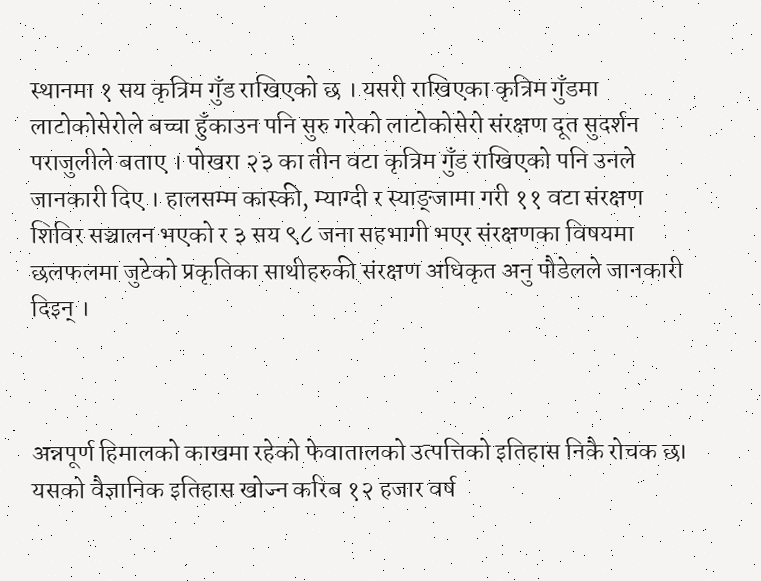स्थानमा १ सय कृत्रिम गुँड राखिएको छ । यसरी राखिएका कृत्रिम गुँडमा लाटोकोसेरोले बच्चा हुँकाउन पनि सुरु गरेको लाटोकोसेरो संरक्षण दूत सुदर्शन पराजुलीले बताए । पोखरा २३ का तीन वटा कृत्रिम गुँड राखिएको पनि उनले जानकारी दिए । हालसम्म कास्की, म्याग्दी र स्याङ्जामा गरी ११ वटा संरक्षण शिविर सञ्चालन भएको र ३ सय ९८ जना सहभागी भएर संरक्षणका विषयमा छलफलमा जुटेको प्रकृतिका साथीहरुकी संरक्षण अधिकृत अनु पौडेलले जानकारी दिइन् ।



अन्नपूर्ण हिमालको काखमा रहेको फेवातालको उत्पत्तिको इतिहास निकै रोचक छ। यसको वैज्ञानिक इतिहास खोज्न करिब १२ हजार वर्ष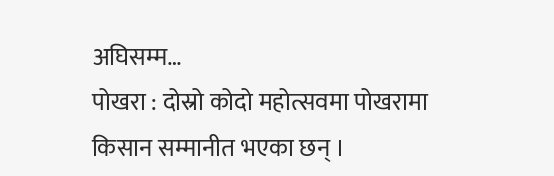अघिसम्म…
पोखरा : दोस्रो कोदो महोत्सवमा पोखरामा किसान सम्मानीत भएका छन् ।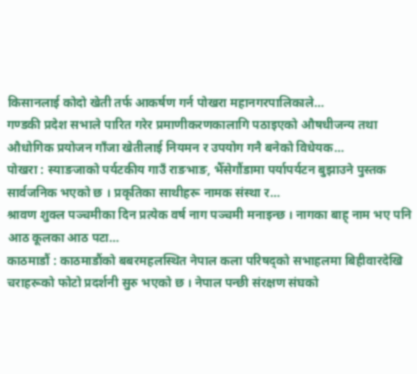किसानलाई कोदो खेती तर्फ आकर्षण गर्न पोखरा महानगरपालिकाले…
गण्डकी प्रदेश सभाले पारित गरेर प्रमाणीकरणकालागि पठाइएको औषधीजन्य तथा औधोगिक प्रयोजन गाँजा खेतीलाई नियमन र उपयोग गनै बनेको विधेयक…
पोखरा : स्याङजाको पर्यटकीय गाउँ राङभाङ, भैँसेगौंडामा पर्यापर्यटन बुझाउने पुस्तक सार्वजनिक भएको छ । प्रकृतिका साथीहरू नामक संस्था र…
श्रावण शुक्ल पञ्चमीका दिन प्रत्येक वर्ष नाग पञ्चमी मनाइन्छ । नागका बाह् नाम भए पनि आठ कूलका आठ पटा…
काठमाडौं : काठमाडौंको बबरमहलस्थित नेपाल कला परिषद्को सभाहलमा बिहीवारदेखि चराहरूको फोटो प्रदर्शनी सुरु भएको छ । नेपाल पन्छी संरक्षण संघको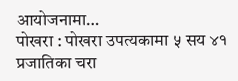आयोजनामा…
पोखरा : पोखरा उपत्यकामा ५ सय ४१ प्रजातिका चरा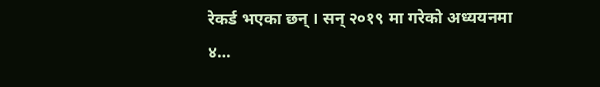रेकर्ड भएका छन् । सन् २०१९ मा गरेको अध्ययनमा ४…